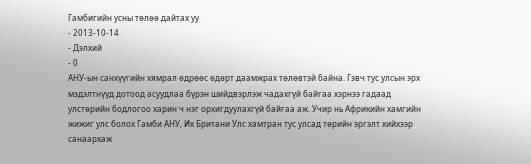Гамбигийн усны төлөө дайтах уу
- 2013-10-14
- Дэлхий
- 0
АНУ-ын санхүүгийн хямрал өдрөөс өдөрт даамжрах төлөвтэй байна. Гэвч тус улсын эрх мэдэлтнүүд дотоод асуудлаа бүрэн шийдвэрлэж чадахгүй байгаа хэрнээ гадаад улстөрийн бодлогоо харин ч нэг орхигдуулахгүй байгаа аж. Учир нь Африкийн хамгийн жижиг улс болох Гамби АНУ, Их Британи Улс хамтран тус улсад төрийн эргэлт хийхээр санаархаж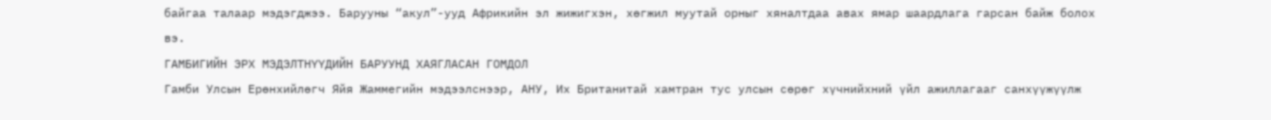байгаа талаар мэдэгджээ. Барууны “акул”-ууд Африкийн эл жижигхэн, хөгжил муутай орныг хяналтдаа авах ямар шаардлага гарсан байж болох вэ.
ГАМБИГИЙН ЭРХ МЭДЭЛТНҮҮДИЙН БАРУУНД ХАЯГЛАСАН ГОМДОЛ
Гамби Улсын Ерөнхийлөгч Яйя Жаммегийн мэдээлснээр, АНУ, Их Британитай хамтран тус улсын сөрөг хүчнийхний үйл ажиллагааг санхүүжүүлж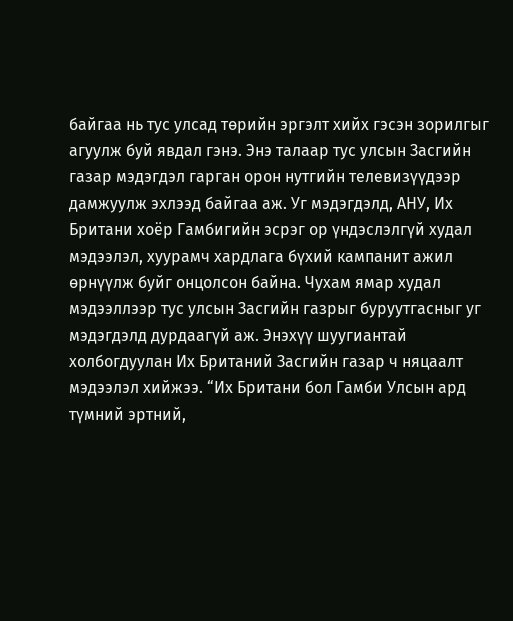байгаа нь тус улсад төрийн эргэлт хийх гэсэн зорилгыг агуулж буй явдал гэнэ. Энэ талаар тус улсын Засгийн газар мэдэгдэл гарган орон нутгийн телевизүүдээр дамжуулж эхлээд байгаа аж. Уг мэдэгдэлд, АНУ, Их Британи хоёр Гамбигийн эсрэг ор үндэслэлгүй худал мэдээлэл, хуурамч хардлага бүхий кампанит ажил өрнүүлж буйг онцолсон байна. Чухам ямар худал мэдээллээр тус улсын Засгийн газрыг буруутгасныг уг мэдэгдэлд дурдаагүй аж. Энэхүү шуугиантай холбогдуулан Их Британий Засгийн газар ч няцаалт мэдээлэл хийжээ. “Их Британи бол Гамби Улсын ард түмний эртний,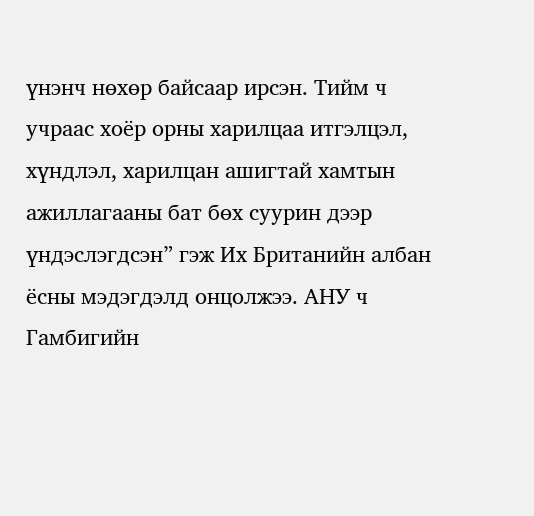үнэнч нөхөр байсаар ирсэн. Тийм ч учраас хоёр орны харилцаа итгэлцэл, хүндлэл, харилцан ашигтай хамтын ажиллагааны бат бөх суурин дээр үндэслэгдсэн” гэж Их Британийн албан ёсны мэдэгдэлд онцолжээ. АНУ ч Гамбигийн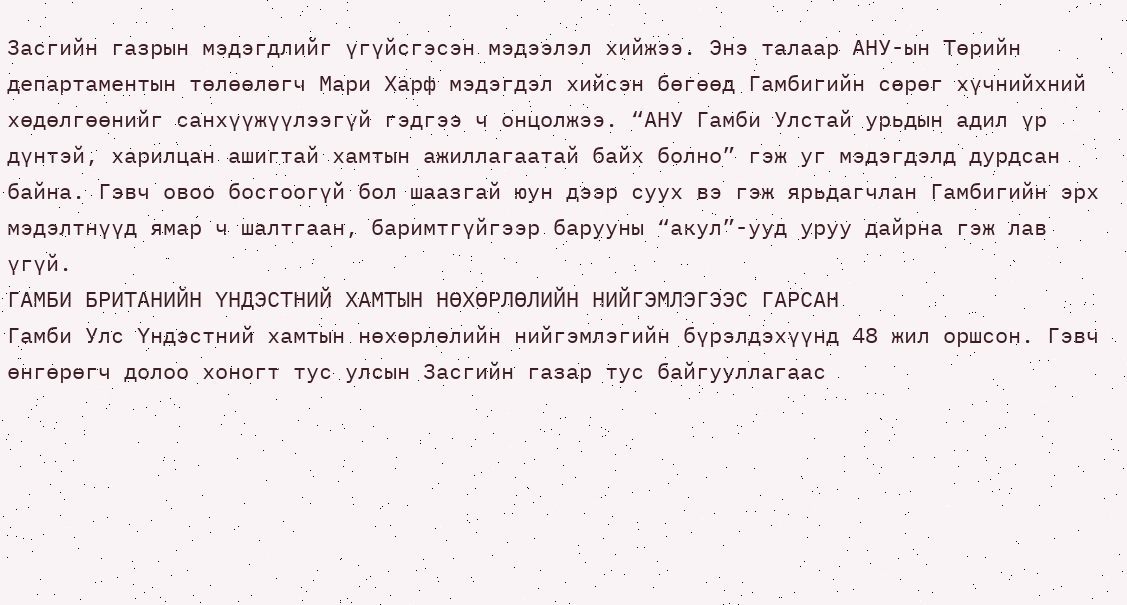Засгийн газрын мэдэгдлийг үгүйсгэсэн мэдээлэл хийжээ. Энэ талаар АНУ-ын Төрийн департаментын төлөөлөгч Мари Харф мэдэгдэл хийсэн бөгөөд Гамбигийн сөрөг хүчнийхний хөдөлгөөнийг санхүүжүүлээгүй гэдгээ ч онцолжээ. “АНУ Гамби Улстай урьдын адил үр дүнтэй, харилцан ашигтай хамтын ажиллагаатай байх болно” гэж уг мэдэгдэлд дурдсан байна. Гэвч овоо босгоогүй бол шаазгай юун дээр суух вэ гэж ярьдагчлан Гамбигийн эрх мэдэлтнүүд ямар ч шалтгаан, баримтгүйгээр барууны “акул”-ууд уруу дайрна гэж лав үгүй.
ГАМБИ БРИТАНИЙН ҮНДЭСТНИЙ ХАМТЫН НӨХӨРЛӨЛИЙН НИЙГЭМЛЭГЭЭС ГАРСАН
Гамби Улс Үндэстний хамтын нөхөрлөлийн нийгэмлэгийн бүрэлдэхүүнд 48 жил оршсон. Гэвч өнгөрөгч долоо хоногт тус улсын Засгийн газар тус байгууллагаас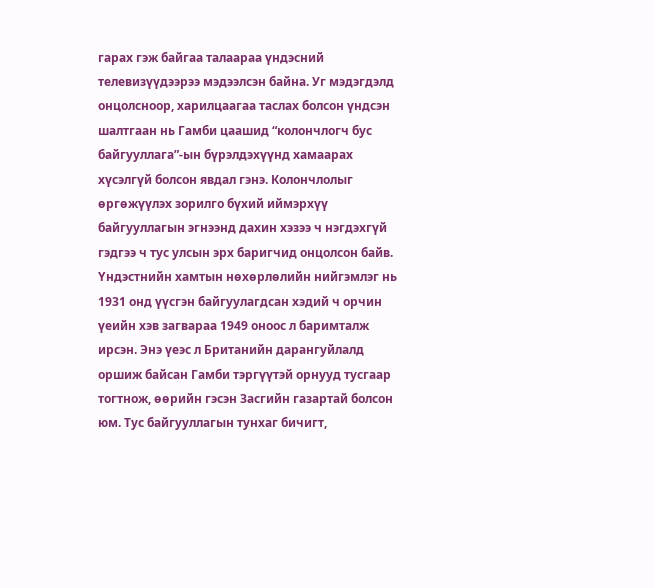гарах гэж байгаа талаараа үндэсний телевизүүдээрээ мэдээлсэн байна. Уг мэдэгдэлд онцолсноор, харилцаагаа таслах болсон үндсэн шалтгаан нь Гамби цаашид “колончлогч бус байгууллага”-ын бүрэлдэхүүнд хамаарах хүсэлгүй болсон явдал гэнэ. Колончлолыг өргөжүүлэх зорилго бүхий иймэрхүү байгууллагын эгнээнд дахин хэзээ ч нэгдэхгүй гэдгээ ч тус улсын эрх баригчид онцолсон байв. Үндэстнийн хамтын нөхөрлөлийн нийгэмлэг нь 1931 онд үүсгэн байгуулагдсан хэдий ч орчин үеийн хэв загвараа 1949 оноос л баримталж ирсэн. Энэ үеэс л Британийн дарангуйлалд оршиж байсан Гамби тэргүүтэй орнууд тусгаар тогтнож, өөрийн гэсэн Засгийн газартай болсон юм. Тус байгууллагын тунхаг бичигт,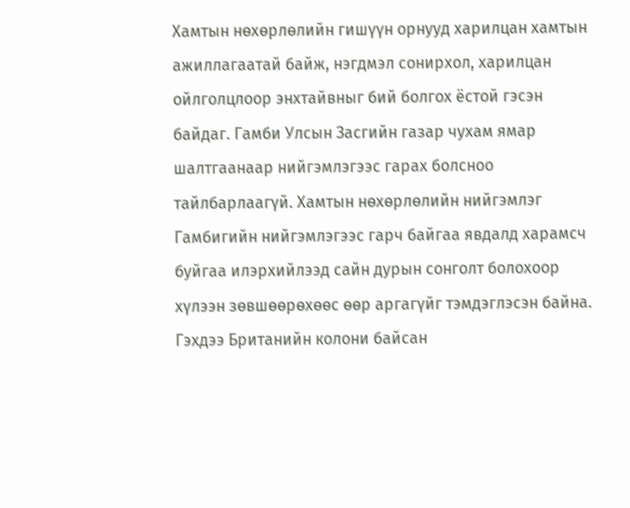Хамтын нөхөрлөлийн гишүүн орнууд харилцан хамтын ажиллагаатай байж, нэгдмэл сонирхол, харилцан ойлголцлоор энхтайвныг бий болгох ёстой гэсэн байдаг. Гамби Улсын Засгийн газар чухам ямар шалтгаанаар нийгэмлэгээс гарах болсноо тайлбарлаагүй. Хамтын нөхөрлөлийн нийгэмлэг Гамбигийн нийгэмлэгээс гарч байгаа явдалд харамсч буйгаа илэрхийлээд сайн дурын сонголт болохоор хүлээн зөвшөөрөхөөс өөр аргагүйг тэмдэглэсэн байна. Гэхдээ Британийн колони байсан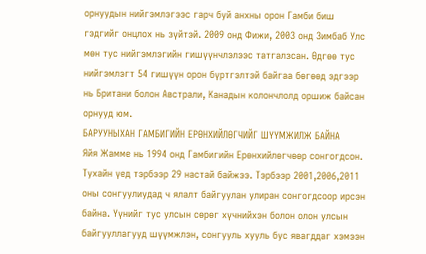орнуудын нийгэмлэгээс гарч буй анхны орон Гамби биш гэдгийг онцлох нь зүйтэй. 2009 онд Фижи, 2003 онд Зимбаб Улс мөн тус нийгэмлэгийн гишүүнчлэлээс татгалзсан. Өдгөө тус нийгэмлэгт 54 гишүүн орон бүртгэлтэй байгаа бөгөөд эдгээр нь Британи болон Австрали, Канадын колончлолд оршиж байсан орнууд юм.
БАРУУНЫХАН ГАМБИГИЙН ЕРӨНХИЙЛӨГЧИЙГ ШҮҮМЖИЛЖ БАЙНА
Яйя Жамме нь 1994 онд Гамбигийн Ерөнхийлөгчөөр сонгогдсон. Тухайн үед тэрбээр 29 настай байжээ. Тэрбээр 2001,2006,2011 оны сонгуулиудад ч ялалт байгуулан улиран сонгогдсоор ирсэн байна. Үүнийг тус улсын сөрөг хүчнийхэн болон олон улсын байгууллагууд шүүмжлэн, сонгууль хууль бус явагддаг хэмээн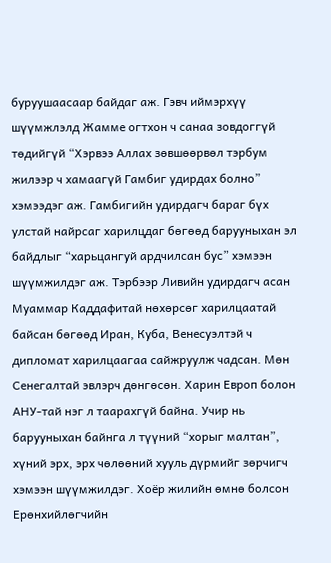буруушаасаар байдаг аж. Гэвч иймэрхүү шүүмжлэлд Жамме огтхон ч санаа зовдоггүй төдийгүй “Хэрвээ Аллах зөвшөөрвөл тэрбум жилээр ч хамаагүй Гамбиг удирдах болно” хэмээдэг аж. Гамбигийн удирдагч бараг бүх улстай найрсаг харилцдаг бөгөөд барууныхан эл байдлыг “харьцангуй ардчилсан бус” хэмээн шүүмжилдэг аж. Тэрбээр Ливийн удирдагч асан Муаммар Каддафитай нөхөрсөг харилцаатай байсан бөгөөд Иран, Куба, Венесуэлтэй ч дипломат харилцаагаа сайжруулж чадсан. Мөн Сенегалтай эвлэрч дөнгөсөн. Харин Европ болон АНУ-тай нэг л таарахгүй байна. Учир нь барууныхан байнга л түүний “хорыг малтан”, хүний эрх, эрх чөлөөний хууль дүрмийг зөрчигч хэмээн шүүмжилдэг. Хоёр жилийн өмнө болсон Ерөнхийлөгчийн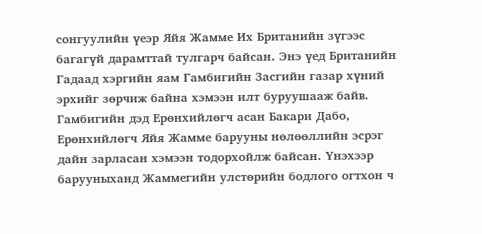сонгуулийн үеэр Яйя Жамме Их Британийн зүгээс багагүй дарамттай тулгарч байсан. Энэ үед Британийн Гадаад хэргийн яам Гамбигийн Засгийн газар хүний эрхийг зөрчиж байна хэмээн илт буруушааж байв. Гамбигийн дэд Ерөнхийлөгч асан Бакари Дабо, Ерөнхийлөгч Яйя Жамме барууны нөлөөллийн эсрэг дайн зарласан хэмээн тодорхойлж байсан. Үнэхээр барууныханд Жаммегийн улстөрийн бодлого огтхон ч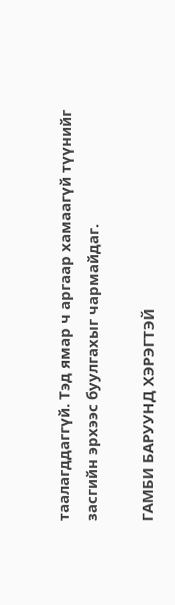таалагддаггүй. Тэд ямар ч аргаар хамаагүй түүнийг засгийн эрхээс буулгахыг чармайдаг.

ГАМБИ БАРУУНД ХЭРЭГТЭЙ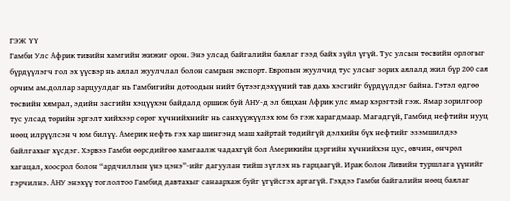ГЭЖ ҮҮ
Гамби Улс Африк тивийн хамгийн жижиг орон. Энэ улсад байгалийн баялаг гээд байх зүйл үгүй. Тус улсын төсвийн орлогыг бүрдүүлэгч гол эх үүсвэр нь аялал жуулчлал болон самрын экспорт. Европын жуулчид тус улсыг зорих аялалд жил бүр 200 сая орчим ам.доллар зарцуулдаг нь Гамбигийн дотоодын нийт бүтээгдэхүүний тав дахь хэсгийг бүрдүүлдэг байна. Гэтэл өдгөө төсвийн хямрал, эдийн засгийн хэцүүхэн байдалд оршиж буй АНУ-д эл бяцхан Африк улс ямар хэрэгтэй гэж. Ямар зорилгоор тус улсад төрийн эргэлт хийхээр сөрөг хүчнийхнийг нь санхүүжүүлэх юм бэ гэж харагдмаар. Магадгүй, Гамбид нефтийн нууц нөөц илрүүлсэн ч юм билүү. Америк нефть гэх хар шингэнд маш хайртай төдийгүй дэлхийн бүх нефтийг эзэмшилдээ байлгахыг хүсдэг. Хэрвээ Гамби өөрсдийгөө хамгаалж чадахгүй бол Америкийн цэргийн хүчнийхэн цус, өвчин, өнчрөл хагацал, хоосрол болон “ардчиллын үнэ цэнэ”-ийг дагуулан тийш зүглэх нь гарцаагүй. Ирак болон Ливийн туршлага үүнийг гэрчилнэ. АНУ энэхүү тоглолтоо Гамбид давтахыг санаархаж буйг үгүйсгэх аргагүй. Гэхдээ Гамби байгалийн нөөц баялаг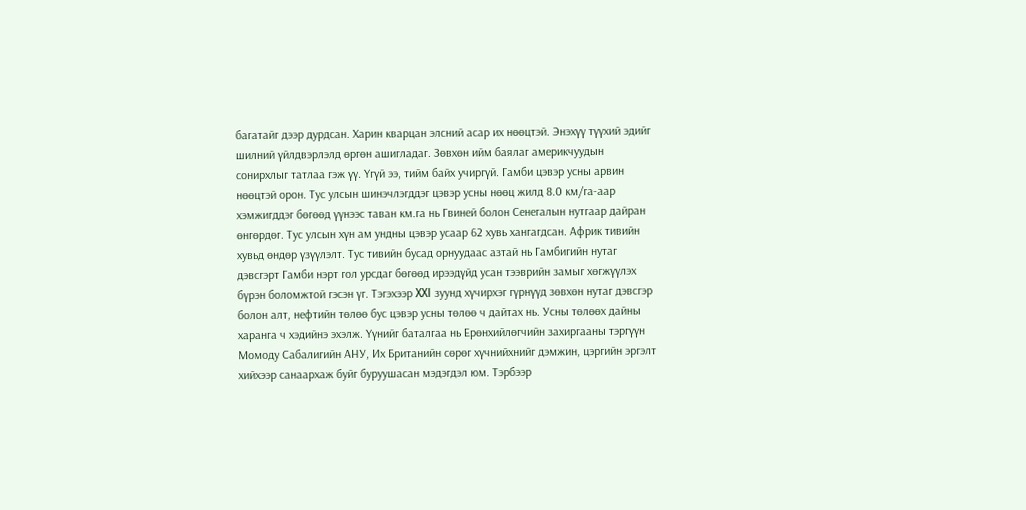багатайг дээр дурдсан. Харин кварцан элсний асар их нөөцтэй. Энэхүү түүхий эдийг шилний үйлдвэрлэлд өргөн ашигладаг. Зөвхөн ийм баялаг америкчуудын сонирхлыг татлаа гэж үү. Үгүй ээ, тийм байх учиргүй. Гамби цэвэр усны арвин нөөцтэй орон. Тус улсын шинэчлэгддэг цэвэр усны нөөц жилд 8.0 км/га-аар хэмжигддэг бөгөөд үүнээс таван км.га нь Гвиней болон Сенегалын нутгаар дайран өнгөрдөг. Тус улсын хүн ам ундны цэвэр усаар 62 хувь хангагдсан. Африк тивийн хувьд өндөр үзүүлэлт. Тус тивийн бусад орнуудаас азтай нь Гамбигийн нутаг дэвсгэрт Гамби нэрт гол урсдаг бөгөөд ирээдүйд усан тээврийн замыг хөгжүүлэх бүрэн боломжтой гэсэн үг. Тэгэхээр XXI зуунд хүчирхэг гүрнүүд зөвхөн нутаг дэвсгэр болон алт, нефтийн төлөө бус цэвэр усны төлөө ч дайтах нь. Усны төлөөх дайны харанга ч хэдийнэ эхэлж. Үүнийг баталгаа нь Ерөнхийлөгчийн захиргааны тэргүүн Момоду Сабалигийн АНУ, Их Британийн сөрөг хүчнийхнийг дэмжин, цэргийн эргэлт хийхээр санаархаж буйг буруушасан мэдэгдэл юм. Тэрбээр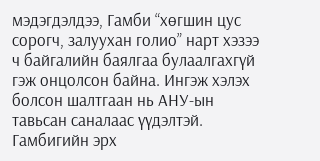мэдэгдэлдээ, Гамби “хөгшин цус сорогч, залуухан голио” нарт хэзээ ч байгалийн баялгаа булаалгахгүй гэж онцолсон байна. Ингэж хэлэх болсон шалтгаан нь АНУ-ын тавьсан саналаас үүдэлтэй. Гамбигийн эрх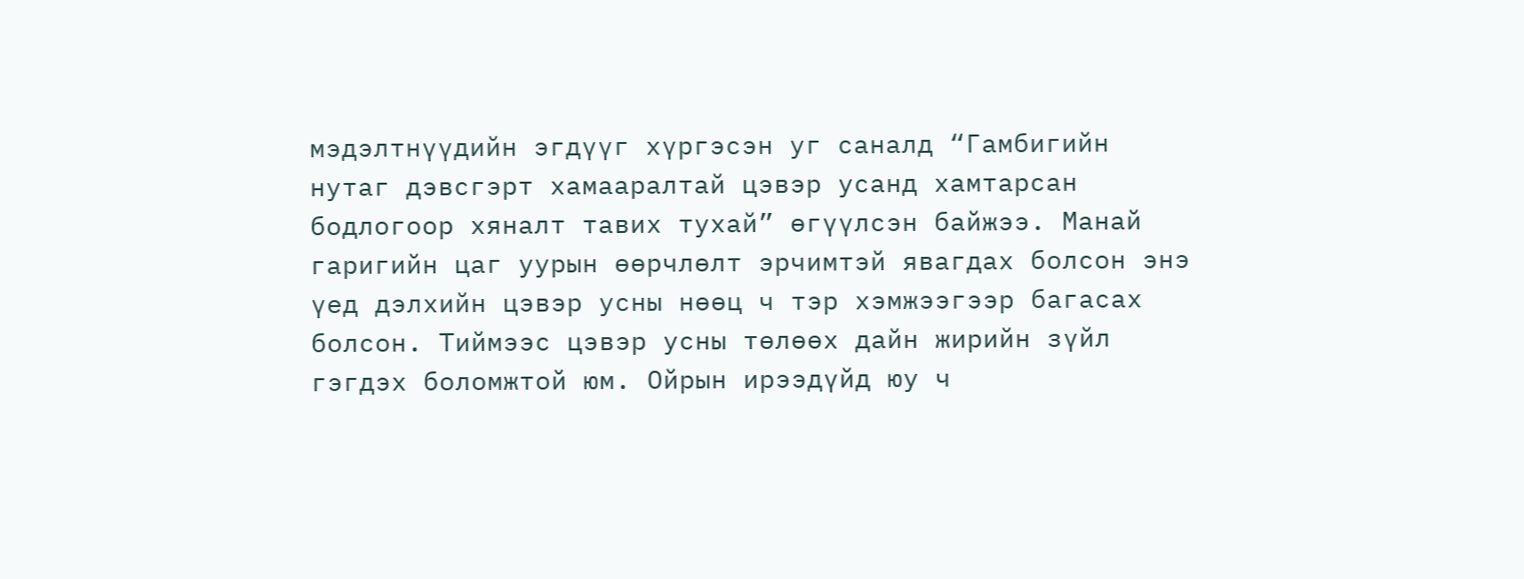мэдэлтнүүдийн эгдүүг хүргэсэн уг саналд “Гамбигийн нутаг дэвсгэрт хамааралтай цэвэр усанд хамтарсан бодлогоор хяналт тавих тухай” өгүүлсэн байжээ. Манай гаригийн цаг уурын өөрчлөлт эрчимтэй явагдах болсон энэ үед дэлхийн цэвэр усны нөөц ч тэр хэмжээгээр багасах болсон. Тиймээс цэвэр усны төлөөх дайн жирийн зүйл гэгдэх боломжтой юм. Ойрын ирээдүйд юу ч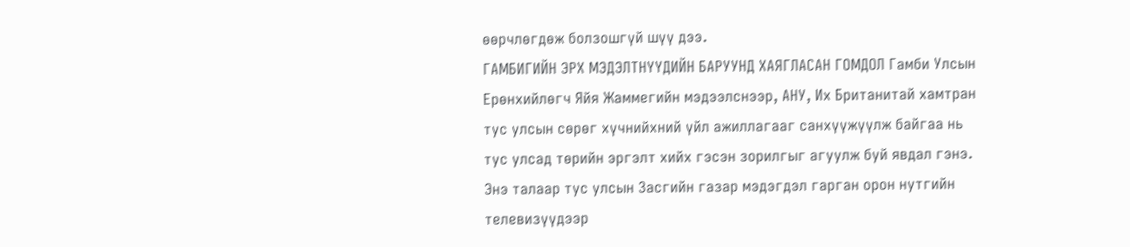өөрчлөгдөж болзошгүй шүү дээ.
ГАМБИГИЙН ЭРХ МЭДЭЛТНҮҮДИЙН БАРУУНД ХАЯГЛАСАН ГОМДОЛ Гамби Улсын Ерөнхийлөгч Яйя Жаммегийн мэдээлснээр, АНУ, Их Британитай хамтран тус улсын сөрөг хүчнийхний үйл ажиллагааг санхүүжүүлж байгаа нь тус улсад төрийн эргэлт хийх гэсэн зорилгыг агуулж буй явдал гэнэ. Энэ талаар тус улсын Засгийн газар мэдэгдэл гарган орон нутгийн телевизүүдээр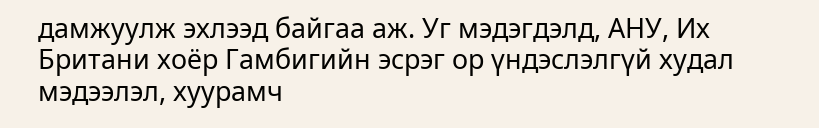дамжуулж эхлээд байгаа аж. Уг мэдэгдэлд, АНУ, Их Британи хоёр Гамбигийн эсрэг ор үндэслэлгүй худал мэдээлэл, хуурамч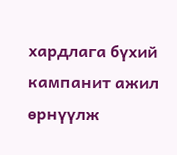хардлага бүхий кампанит ажил өрнүүлж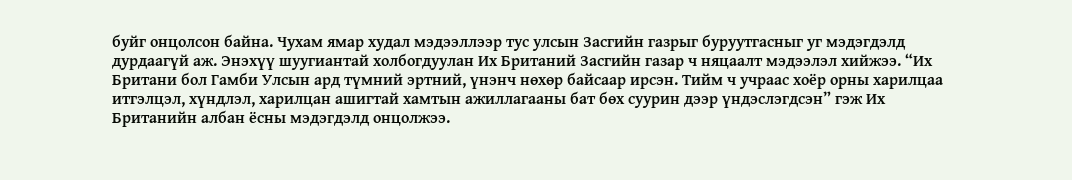буйг онцолсон байна. Чухам ямар худал мэдээллээр тус улсын Засгийн газрыг буруутгасныг уг мэдэгдэлд дурдаагүй аж. Энэхүү шуугиантай холбогдуулан Их Британий Засгийн газар ч няцаалт мэдээлэл хийжээ. “Их Британи бол Гамби Улсын ард түмний эртний, үнэнч нөхөр байсаар ирсэн. Тийм ч учраас хоёр орны харилцаа итгэлцэл, хүндлэл, харилцан ашигтай хамтын ажиллагааны бат бөх суурин дээр үндэслэгдсэн” гэж Их Британийн албан ёсны мэдэгдэлд онцолжээ.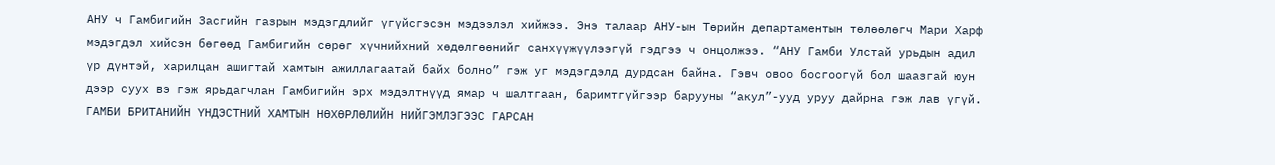АНУ ч Гамбигийн Засгийн газрын мэдэгдлийг үгүйсгэсэн мэдээлэл хийжээ. Энэ талаар АНУ-ын Төрийн департаментын төлөөлөгч Мари Харф мэдэгдэл хийсэн бөгөөд Гамбигийн сөрөг хүчнийхний хөдөлгөөнийг санхүүжүүлээгүй гэдгээ ч онцолжээ. “АНУ Гамби Улстай урьдын адил үр дүнтэй, харилцан ашигтай хамтын ажиллагаатай байх болно” гэж уг мэдэгдэлд дурдсан байна. Гэвч овоо босгоогүй бол шаазгай юун дээр суух вэ гэж ярьдагчлан Гамбигийн эрх мэдэлтнүүд ямар ч шалтгаан, баримтгүйгээр барууны “акул”-ууд уруу дайрна гэж лав үгүй.
ГАМБИ БРИТАНИЙН ҮНДЭСТНИЙ ХАМТЫН НӨХӨРЛӨЛИЙН НИЙГЭМЛЭГЭЭС ГАРСАН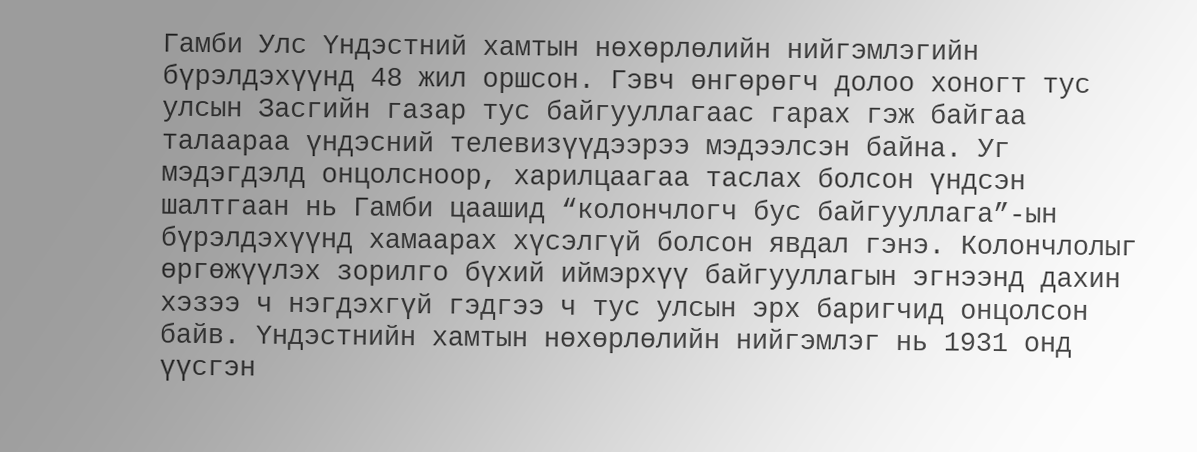Гамби Улс Үндэстний хамтын нөхөрлөлийн нийгэмлэгийн бүрэлдэхүүнд 48 жил оршсон. Гэвч өнгөрөгч долоо хоногт тус улсын Засгийн газар тус байгууллагаас гарах гэж байгаа талаараа үндэсний телевизүүдээрээ мэдээлсэн байна. Уг мэдэгдэлд онцолсноор, харилцаагаа таслах болсон үндсэн шалтгаан нь Гамби цаашид “колончлогч бус байгууллага”-ын бүрэлдэхүүнд хамаарах хүсэлгүй болсон явдал гэнэ. Колончлолыг өргөжүүлэх зорилго бүхий иймэрхүү байгууллагын эгнээнд дахин хэзээ ч нэгдэхгүй гэдгээ ч тус улсын эрх баригчид онцолсон байв. Үндэстнийн хамтын нөхөрлөлийн нийгэмлэг нь 1931 онд үүсгэн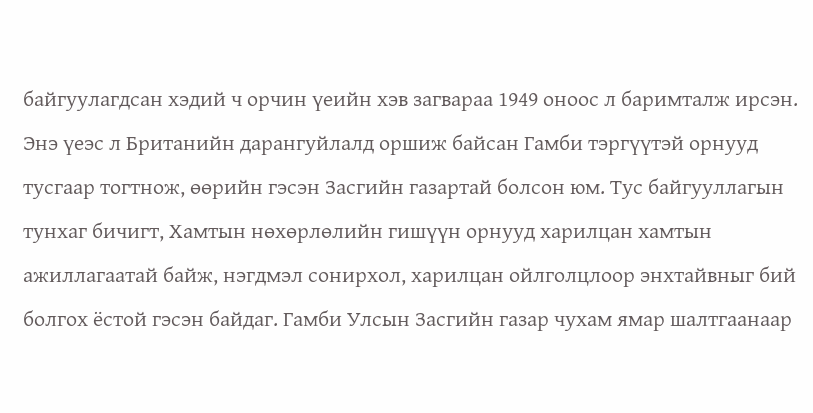байгуулагдсан хэдий ч орчин үеийн хэв загвараа 1949 оноос л баримталж ирсэн. Энэ үеэс л Британийн дарангуйлалд оршиж байсан Гамби тэргүүтэй орнууд тусгаар тогтнож, өөрийн гэсэн Засгийн газартай болсон юм. Тус байгууллагын тунхаг бичигт, Хамтын нөхөрлөлийн гишүүн орнууд харилцан хамтын ажиллагаатай байж, нэгдмэл сонирхол, харилцан ойлголцлоор энхтайвныг бий болгох ёстой гэсэн байдаг. Гамби Улсын Засгийн газар чухам ямар шалтгаанаар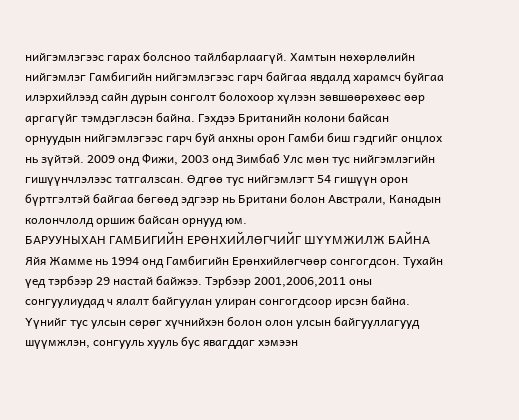нийгэмлэгээс гарах болсноо тайлбарлаагүй. Хамтын нөхөрлөлийн нийгэмлэг Гамбигийн нийгэмлэгээс гарч байгаа явдалд харамсч буйгаа илэрхийлээд сайн дурын сонголт болохоор хүлээн зөвшөөрөхөөс өөр аргагүйг тэмдэглэсэн байна. Гэхдээ Британийн колони байсан орнуудын нийгэмлэгээс гарч буй анхны орон Гамби биш гэдгийг онцлох нь зүйтэй. 2009 онд Фижи, 2003 онд Зимбаб Улс мөн тус нийгэмлэгийн гишүүнчлэлээс татгалзсан. Өдгөө тус нийгэмлэгт 54 гишүүн орон бүртгэлтэй байгаа бөгөөд эдгээр нь Британи болон Австрали, Канадын колончлолд оршиж байсан орнууд юм.
БАРУУНЫХАН ГАМБИГИЙН ЕРӨНХИЙЛӨГЧИЙГ ШҮҮМЖИЛЖ БАЙНА
Яйя Жамме нь 1994 онд Гамбигийн Ерөнхийлөгчөөр сонгогдсон. Тухайн үед тэрбээр 29 настай байжээ. Тэрбээр 2001,2006,2011 оны сонгуулиудад ч ялалт байгуулан улиран сонгогдсоор ирсэн байна. Үүнийг тус улсын сөрөг хүчнийхэн болон олон улсын байгууллагууд шүүмжлэн, сонгууль хууль бус явагддаг хэмээн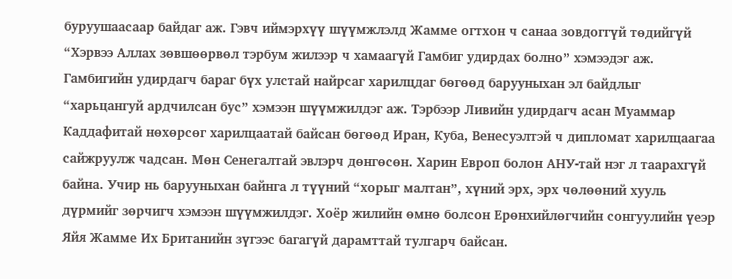буруушаасаар байдаг аж. Гэвч иймэрхүү шүүмжлэлд Жамме огтхон ч санаа зовдоггүй төдийгүй “Хэрвээ Аллах зөвшөөрвөл тэрбум жилээр ч хамаагүй Гамбиг удирдах болно” хэмээдэг аж. Гамбигийн удирдагч бараг бүх улстай найрсаг харилцдаг бөгөөд барууныхан эл байдлыг “харьцангуй ардчилсан бус” хэмээн шүүмжилдэг аж. Тэрбээр Ливийн удирдагч асан Муаммар Каддафитай нөхөрсөг харилцаатай байсан бөгөөд Иран, Куба, Венесуэлтэй ч дипломат харилцаагаа сайжруулж чадсан. Мөн Сенегалтай эвлэрч дөнгөсөн. Харин Европ болон АНУ-тай нэг л таарахгүй байна. Учир нь барууныхан байнга л түүний “хорыг малтан”, хүний эрх, эрх чөлөөний хууль дүрмийг зөрчигч хэмээн шүүмжилдэг. Хоёр жилийн өмнө болсон Ерөнхийлөгчийн сонгуулийн үеэр Яйя Жамме Их Британийн зүгээс багагүй дарамттай тулгарч байсан.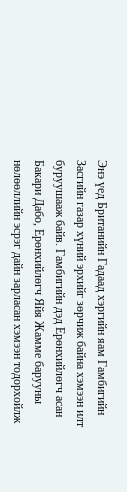Энэ үед Британийн Гадаад хэргийн яам Гамбигийн Засгийн газар хүний эрхийг зөрчиж байна хэмээн илт буруушааж байв. Гамбигийн дэд Ерөнхийлөгч асан Бакари Дабо, Ерөнхийлөгч Яйя Жамме барууны нөлөөллийн эсрэг дайн зарласан хэмээн тодорхойлж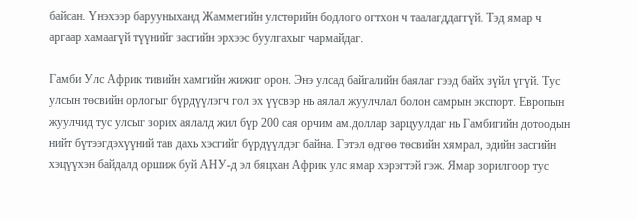байсан. Үнэхээр барууныханд Жаммегийн улстөрийн бодлого огтхон ч таалагддаггүй. Тэд ямар ч аргаар хамаагүй түүнийг засгийн эрхээс буулгахыг чармайдаг.

Гамби Улс Африк тивийн хамгийн жижиг орон. Энэ улсад байгалийн баялаг гээд байх зүйл үгүй. Тус улсын төсвийн орлогыг бүрдүүлэгч гол эх үүсвэр нь аялал жуулчлал болон самрын экспорт. Европын жуулчид тус улсыг зорих аялалд жил бүр 200 сая орчим ам.доллар зарцуулдаг нь Гамбигийн дотоодын нийт бүтээгдэхүүний тав дахь хэсгийг бүрдүүлдэг байна. Гэтэл өдгөө төсвийн хямрал, эдийн засгийн хэцүүхэн байдалд оршиж буй АНУ-д эл бяцхан Африк улс ямар хэрэгтэй гэж. Ямар зорилгоор тус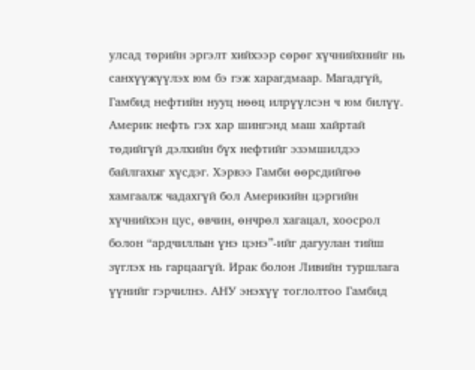улсад төрийн эргэлт хийхээр сөрөг хүчнийхнийг нь санхүүжүүлэх юм бэ гэж харагдмаар. Магадгүй, Гамбид нефтийн нууц нөөц илрүүлсэн ч юм билүү. Америк нефть гэх хар шингэнд маш хайртай төдийгүй дэлхийн бүх нефтийг эзэмшилдээ байлгахыг хүсдэг. Хэрвээ Гамби өөрсдийгөө хамгаалж чадахгүй бол Америкийн цэргийн хүчнийхэн цус, өвчин, өнчрөл хагацал, хоосрол болон “ардчиллын үнэ цэнэ”-ийг дагуулан тийш зүглэх нь гарцаагүй. Ирак болон Ливийн туршлага үүнийг гэрчилнэ. АНУ энэхүү тоглолтоо Гамбид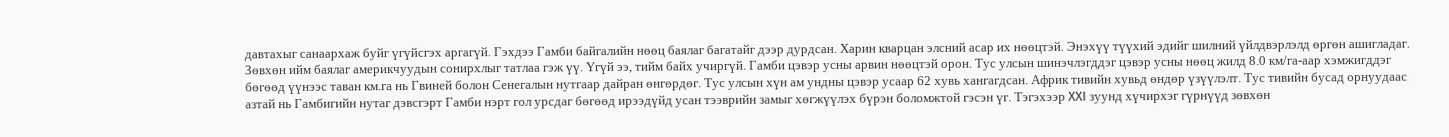давтахыг санаархаж буйг үгүйсгэх аргагүй. Гэхдээ Гамби байгалийн нөөц баялаг багатайг дээр дурдсан. Харин кварцан элсний асар их нөөцтэй. Энэхүү түүхий эдийг шилний үйлдвэрлэлд өргөн ашигладаг. Зөвхөн ийм баялаг америкчуудын сонирхлыг татлаа гэж үү. Үгүй ээ, тийм байх учиргүй. Гамби цэвэр усны арвин нөөцтэй орон. Тус улсын шинэчлэгддэг цэвэр усны нөөц жилд 8.0 км/га-аар хэмжигддэг бөгөөд үүнээс таван км.га нь Гвиней болон Сенегалын нутгаар дайран өнгөрдөг. Тус улсын хүн ам ундны цэвэр усаар 62 хувь хангагдсан. Африк тивийн хувьд өндөр үзүүлэлт. Тус тивийн бусад орнуудаас азтай нь Гамбигийн нутаг дэвсгэрт Гамби нэрт гол урсдаг бөгөөд ирээдүйд усан тээврийн замыг хөгжүүлэх бүрэн боломжтой гэсэн үг. Тэгэхээр XXI зуунд хүчирхэг гүрнүүд зөвхөн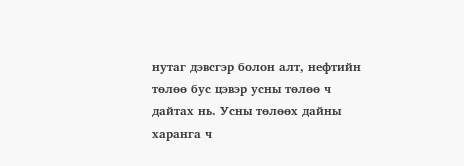нутаг дэвсгэр болон алт, нефтийн төлөө бус цэвэр усны төлөө ч дайтах нь. Усны төлөөх дайны харанга ч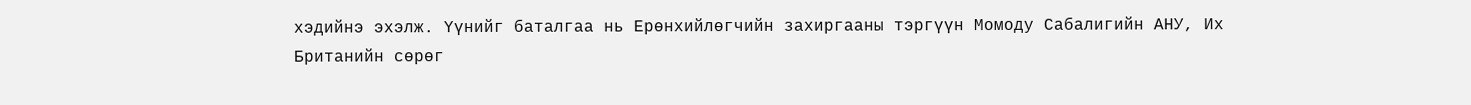хэдийнэ эхэлж. Үүнийг баталгаа нь Ерөнхийлөгчийн захиргааны тэргүүн Момоду Сабалигийн АНУ, Их Британийн сөрөг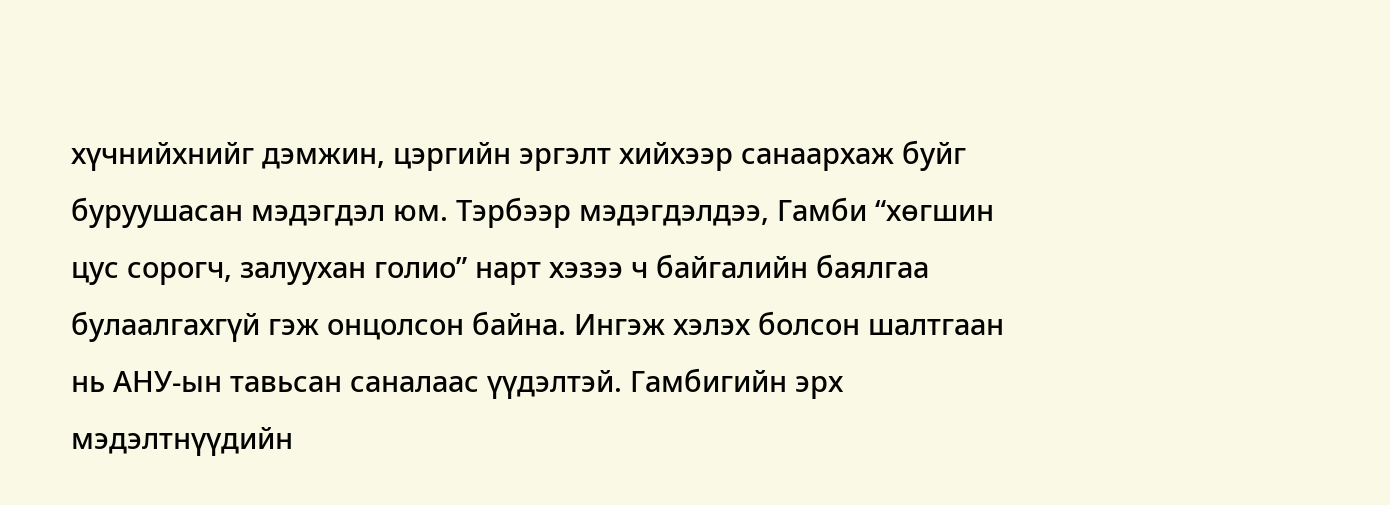хүчнийхнийг дэмжин, цэргийн эргэлт хийхээр санаархаж буйг буруушасан мэдэгдэл юм. Тэрбээр мэдэгдэлдээ, Гамби “хөгшин цус сорогч, залуухан голио” нарт хэзээ ч байгалийн баялгаа булаалгахгүй гэж онцолсон байна. Ингэж хэлэх болсон шалтгаан нь АНУ-ын тавьсан саналаас үүдэлтэй. Гамбигийн эрх мэдэлтнүүдийн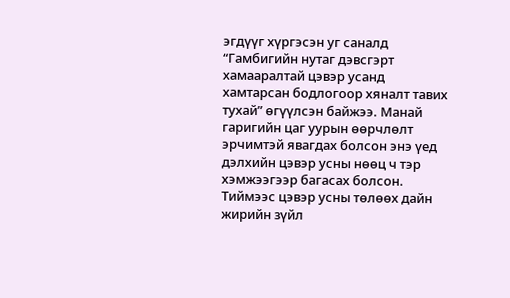эгдүүг хүргэсэн уг саналд “Гамбигийн нутаг дэвсгэрт хамааралтай цэвэр усанд хамтарсан бодлогоор хяналт тавих тухай” өгүүлсэн байжээ. Манай гаригийн цаг уурын өөрчлөлт эрчимтэй явагдах болсон энэ үед дэлхийн цэвэр усны нөөц ч тэр хэмжээгээр багасах болсон. Тиймээс цэвэр усны төлөөх дайн жирийн зүйл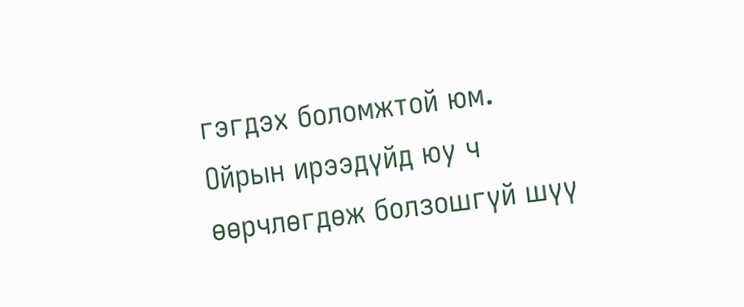гэгдэх боломжтой юм. Ойрын ирээдүйд юу ч өөрчлөгдөж болзошгүй шүү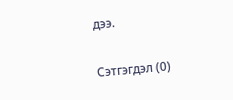дээ.

Сэтгэгдэл (0)